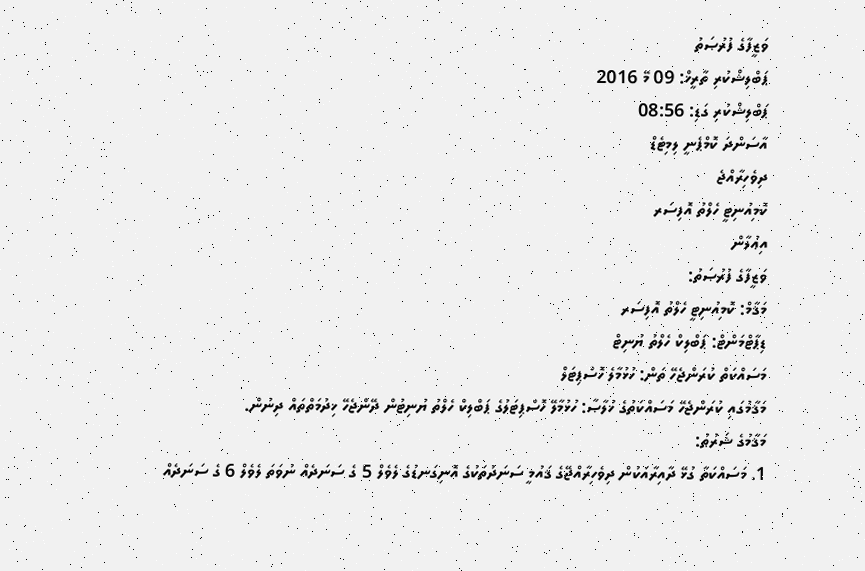ވަޒީފާގެ ފުރުޞަތު
ޕަބްލިޝްކުރި ތާރީޚް: 09 މޭ 2016
ޕަބްލިޝްކުރި ގަޑި: 08:56
އާސަންދަ ކޮމްޕެނީ ލިމިޓެޑް
ދިވެހިރާއްޖެ
ކޮމިއުނިޓީ ހެލްތު އޮފިސަރ
އިޢުލާން
ވަޒީފާގެ ފުރުޞަތު:
މަޤާމް: ކޮމިއުނިޓީ ހެލްތު އޮފިސަރ
ޑިޕާޓްމަންޓް: ޕަބްލިކް ހެލްތު ޔުނިޓް
މަސައްކަތް ކުރަންޖެހޭ ތަން: ހުޅުމާލެ ހޮސްޕިޓަލް
މަޤާމުގައި ކުރަންޖެހޭ މަސައްކަތުގެ ޚުލާޞާ: ހުޅުމާލޭ ހޮސްޕިޓަލުގެ ޕަބްލިކް ހެލްތު ޔުނިޓުން ދޭންޖެހޭ ޚިދުމަތްތައް ދިނުން.
މަޤާމުގެ ޝަރުޠު:
1. މަސައްކަތާ ގުޅޭ ދާއިރާއަކުން ދިވެހިރާއްޖޭގެ ޤައުމީ ސަނަދުތަކުގެ އޮނިގަނޑުގެ ލެވެލް 5 ގެ ސަނަދެއް ނުވަތަ ލެވެލް 6 ގެ ސަނަދެއް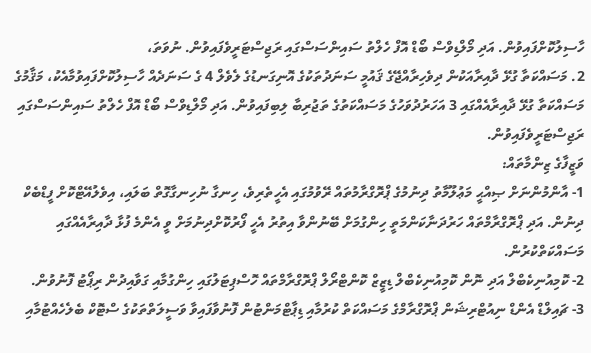ހާސިލުކޮށްފައިވުން. އަދި މޯލްޑިވްސް ބޯޑް އޮފް ހެލްތު ސައިންސަސްގައި ރަޖިސްޓަރީވެފައިވުން. ނުވަތަ،
2. މަސައްކަތާ ގުޅޭ ދާއިރާއަކުން ދިވެހިރާއްޖޭގެ ޤައުމީ ސަނަދުތަކުގެ އޮނިގަނޑުގެ ލެވެލް 4 ގެ ސަނަދެއް ހާސިލުކޮށްފައިވުމާއެކު، މަޤާމުގެ މަސައްކަތާ ގުޅޭ ދާއިރާއެއްގައި 3 އަހަރުދުވަހުގެ މަސައްކަތުގެ ތަޖުރިބާ ލިބިފައިވުން. އަދި މޯލްޑިވްސް ބޯޑް އޮފް ހެލްތު ސައިންސަސްގައި ރަޖިސްޓަރީވެފައިވުން.
ވަޒީފާގެ ޒިންމާތައް:
1- އާންމުންނަށް ޞިއްޙީ މަޢުލޫމާތު ދިނުމުގެ ޕްރޮގްރާމުތައް ރޭވުމުގައި އެހީތެރިވެ، ހިނގާ ނުހިނގާގޮތް ބަލައި، އިވެލުއޭޓްކޮށް ފީޑްބެކް ދިނުން. އަދި ޕްރޮގްރާމްތައް ހަރުދަނާކަންމަތީ ހިންގުމަށް ބޭނުންވާ އިތުރު އެހީ ފޯރުކޮށްދިނުމަށް ވީ އެންމެ ފުޅާ ދާއިރާއެއްގައި މަސައްކަތްކުރުން.
2- ކޮމިއުނިކެބްލް އަދި ނޮން ކޮމިއުނިކެބްލް ޑިޒީޒް ކޮންޓްރޯލް ޕްރޮގްރާމްތައް ހޮސްޕިޓަލުގައި ހިންގުމާއި ގަވާއިދުން ރިޕޯޓު ފޮނުވުން.
3- ޗައިލްޑް އެންޑް ނިއުޓްރިޝަން ޕްރޮގްރާމްގެ މަސައްކަތް ކުރުމާއި ޑިޕާޓްމަންޓުން ފޮނުވާފައިވާ ވަސީލަތްތަކުގެ ސްޓޮކް ބެލެހެއްޓުމާއި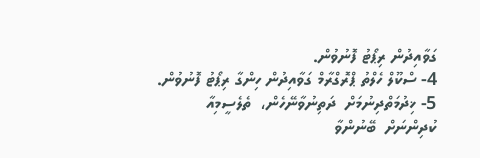ގަވާއިދުން ރިޕޯޓު ފޮނުވުން.
4- ސްކޫލް ހެލްތު ޕްރޮގްރާމް ގަވާއިދުން ހިންގާ ރިޕޯޓު ފޮނުވުން.
5- ޚިދުމަތްދިނުމަށް  ދަތިނުވާނޭހެން،  ތެލެސީމިއާ  ކުދިންނަށް  ބޭނުންވާ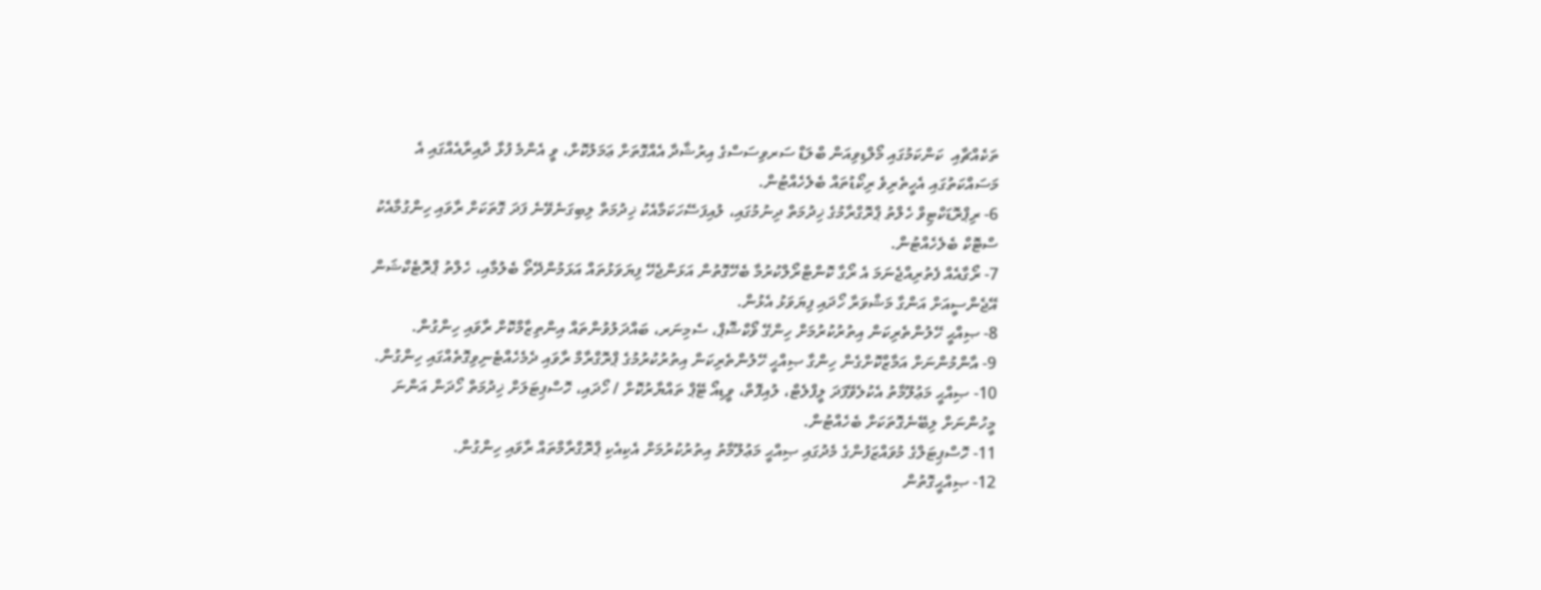ތަކެއްޗާއި  ކަންކަމުގައި މޯލްޑިވިއަން ބްލަޑް ސަރވިސަސްގެ އިރުޝާދާ އެއްގޮތަށް ޢަމަލުކޮށް، ވީ އެންމެ ފުޅާ ދާއިރާއެއްގައި އެ މަސައްކަތުގައި އެހީތެރިވެ ރިކޯޑުތައް ބެލެހެއްޓުން.
6- ރިޕްރޮޑަކްޓިވް ހެލްތު ޕްރޮގްރާމުގެ ޚިދުމަތް ދިނުމުގައި، ލުއިފަސޭހަކަމާއެކު ޚިދުމަތް ލިބިގަނެވޭނެ ފަދަ ގޮތަކަށް ރާވައި ހިންގުމާއެކު ސްޓޮކް ބެލެހެއްޓުން.
7- ރޯގާއެއް ފެތުރިއްޖެނަމަ އެ ރޯގާ ކޮންޓްރޯލްކުރުމާ ބެހޭގޮތުން އަޅަންޖެހޭ ފިޔަވަޅުތައް އަޅަމުންދޭތޯ ބެލުމާއި، ހެލްތު ޕްރޮޓެކްޝަން އޭޖެންސީއަށް އަންގާ މަޝްވަރާ ހޯދައި ފިޔަވަޅު އެޅުން.
8- ޞިއްޙީ ހޭލުންތެރިކަން އިތުރުކުރުމަށް ހިންގޭ ވޯކްޝޮޕް، ސެމިނަރ، ބައްދަލުވުންތައް އިންތިޒާމްކޮށް ރާވައި ހިންގުން.
9- އާންމުންނަށް އަމާޒްކޮށްގެން ހިންގާ ޞިއްޙީ ހޭލުންތެރިކަން އިތުރުކުރުމުގެ ޕްރޮގްރާމް ރާވައި ދެމެހެއްޓެނިވިގޮތެއްގައި ހިންގުން.
10- ޞިއްޙީ މަޢުލޫމާތު އެކުލެވޭފަދަ ލީފްލެޓް، ލުއިފޮތް، ވީޑިއޯ ޓޭޕް ތައްޔާރުކޮށް / ހޯދައި، ހޮސްޕިޓަލަށް ޚިދުމަތް ހޯދަން އަންނަ މީހުންނަށް ލިބޭނެގޮތަކަށް ބެހެއްޓުން.
11- ހޮސްޕިޓަލްގެ މުވައްޒަފުންގެ މެދުގައި ޞިއްޙީ މަޢުލޫމާތު އިތުރުކުރުމަށް އެކިއެކި ޕްރޮގްރާމްތައް ރާވައި ހިންގުން.
12- ޞިއްޙީގޮތުން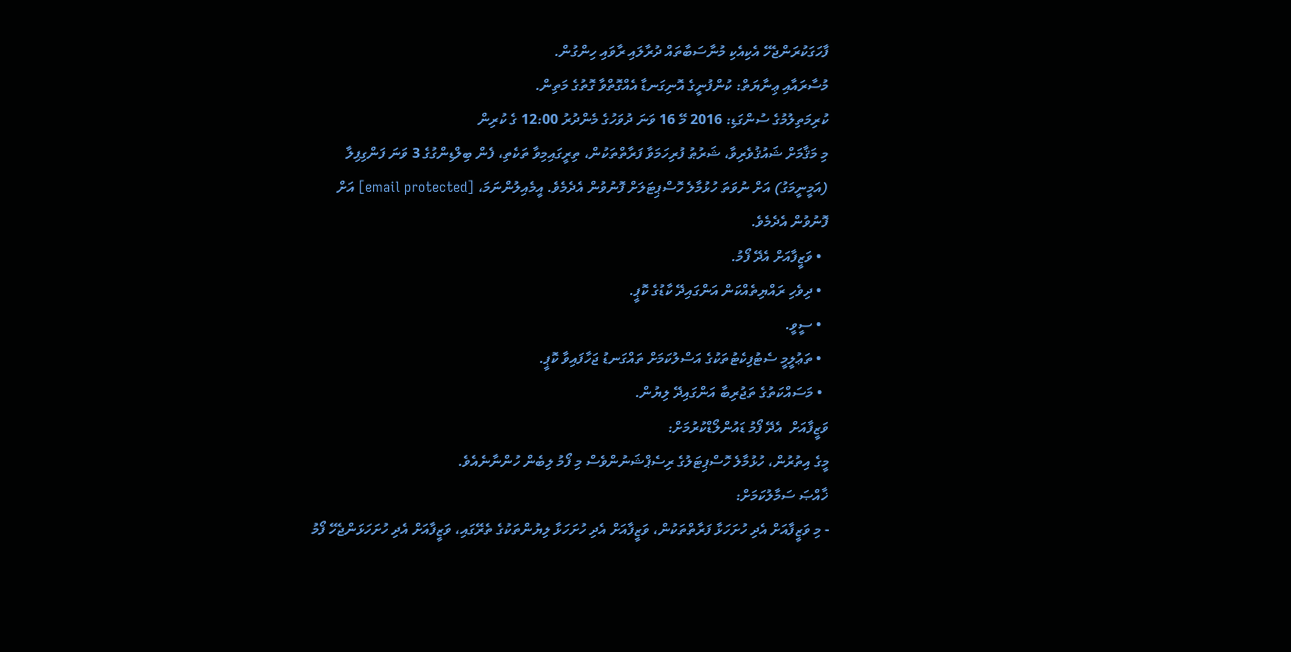ފާހަގަކުރަންޖެހޭ އެކިއެކި މުނާސަބާތައް ދުރާލައި ރާވައި ހިންގުން.
މުސާރައާއި ޢިނާޔަތް: ކުންފުނީގެ އޮނިގަނޑާ އެއްގޮތްވާ ގޮތުގެ މަތިން.
ކުރިމަތިލުމުގެ ސުންގަޑި: 2016 މޭ 16 ވަނަ ދުވަހުގެ މެންދުރު 12:00 ގެ ކުރިން
މި މަޤާމަށް ޝައުޤުވެރިވާ، ޝަރުޠު ފުރިހަމަވާ ފަރާތްތަކުން، ތިރީގައިމިވާ ތަކެތި، ފެން ބިލްޑިންގުގެ 3 ވަނަ ފަންގިފިލާ (އަމީނީމަގު) އަށް ނުވަތަ ހުޅުމާލެ ހޮސްޕިޓަލަށް ފޮނުވުން އެދެމެވެ. އީމެއިލުންނަމަ، [email protected] އަށް ފޮނުވުން އެދެމެވެ.
  • ވަޒީފާއަށް އެދޭ ފޯމު.
  • ދިވެހި ރައްޔިތެއްކަން އަންގައިދޭ ކާޑުގެ ކޮޕީ.
  • ސީވީ.
  • ތަޢުލީމީ ސެޓުފިކެޓުތަކުގެ އަސްލުކަމަށް ތައްގަނޑު ޖަހާފައިވާ ކޮޕީ.
  • މަސައްކަތުގެ ތަޖުރިބާ އަންގައިދޭ ލިޔުން.
ވަޒީފާއަށް  އެދޭ ފޯމު ޑައުންލޯޑްކުރުމަށް:
މީގެ އިތުރުން، ހުޅުމާލެ ހޮސްޕިޓަލުގެ ރިސެޕްޝަނުންވެސް މި ފޯމު ލިބެން ހުންނާނެއެވެ.
ޚާއްޞަ ސަމާލުކަމަށް:
- މި ވަޒީފާއަށް އެދި ހުށަހަޅާ ފަރާތްތަކުން، ވަޒީފާއަށް އެދި ހުށަހަޅާ ލިޔުންތަކުގެ ތެރޭގައި، ވަޒީފާއަށް އެދި ހުށަހަޅަންޖެހޭ ފޯމު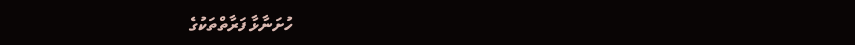ހުށަނާޅާ ފަރާތްތަކުގެ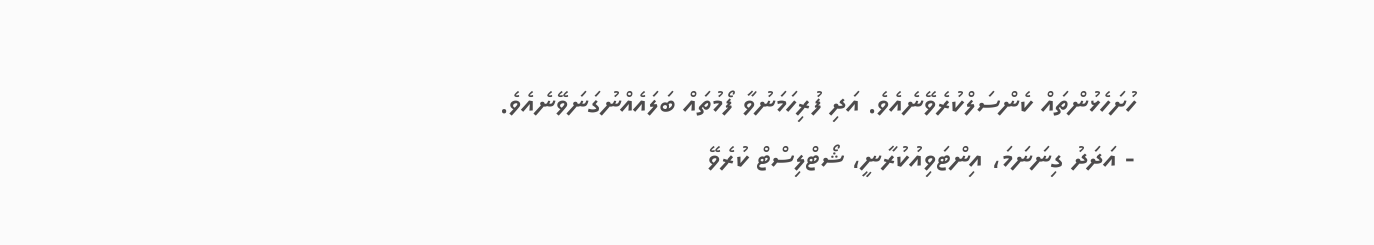ހުށަހެޅުންތައް ކެންސަލްކުރެވޭނެއެވެ. އަދި ފުރިހަމަނުވާ ފޯމުތައް ބަލައެއްނުގަނަވޭނެއެވެ.
- އަދަދު ގިނަނަމަ، އިންޓަވިއުކުރާނީ، ޝޯޓްލިސްޓް ކުރެވޭ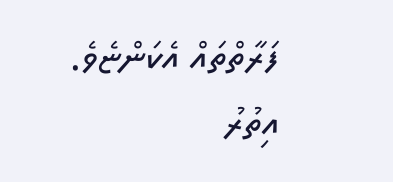ފަރާތްތައް އެކަންޏެވެ.
އިތުރު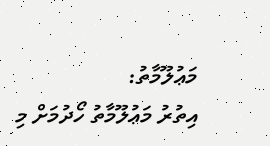މަޢުލޫމާތު:
އިތުރު މަޢުލޫމާތު ހޯދުމަށް މި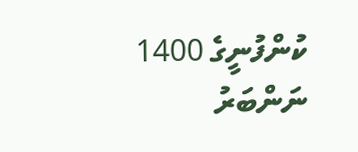ކުންފުނީގެ 1400 ނަންބަރު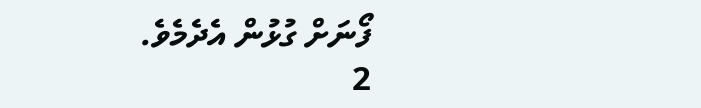ފޯނަށް ގުޅުން އެދެމެވެ.
2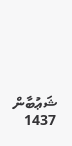ޝަޢުބާން 1437